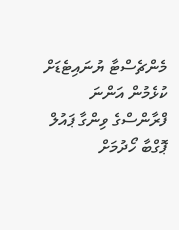މެންޗެސްޓާ ޔުނައިޓެޑަށް ކުޅެމުން އަންނަ ފްރާންސްގެ ވިންގާ ޕައުލް ޕޮގްބާ ހޯދުމަށް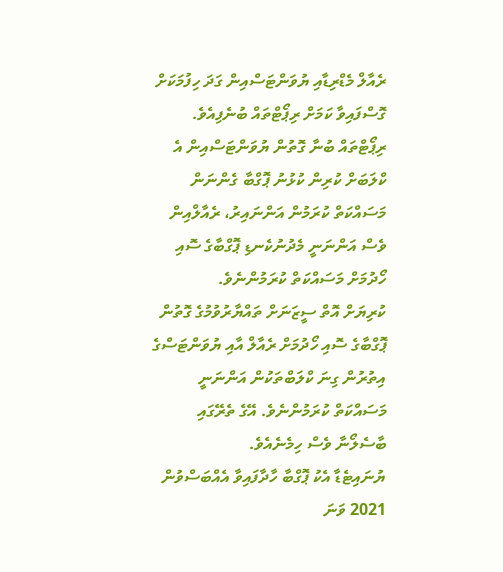ރެއާލް މެޑްރިޑާއި ޔުވަންޓަސްއިން ގަދަ ހިފުމަކަށް ގޮސްފައިވާ ކަމަށް ރިޕޯޓްތައް ބުނެފިއެވެ.
ރިޕޯޓްތައް ބުނާ ގޮތުން ޔުވަންޓަސްއިން އެ ކްލަބަށް ކުރިން ކުޅުނު ޕޮގްބާ ގެންނަން މަސައްކަތް ކުރަމުން އަންނައިރު، ރެއާލްއިން ވެސް އަންނަނީ މެދުނުކެނޑި ޕޮގްބާގެ ސޮއި ހޯދުމަށް މަސައްކަތް ކުރަމުންނެވެ.
ކުރިޔަށް އޮތް ސީޒަނަށް ތައްޔާރުވުމުގެ ގޮތުން ޕޮގްބާގެ ސޮއި ހޯދުމަށް ރެއާލް އާއި ޔުވަންޓަސްގެ އިތުރުން ގިނަ ކްލަބްތަކުން އަންނަނީ މަސައްކަތް ކުރަމުންނެވެ. އޭގެ ތެރޭގައި ބާސެލޯނާ ވެސް ހިމެނެއެވެ.
ޔުނައިޓެޑާ އެކު ޕޮގްބާ ހާދާފައިވާ އެއްބަސްވުން 2021 ވަނަ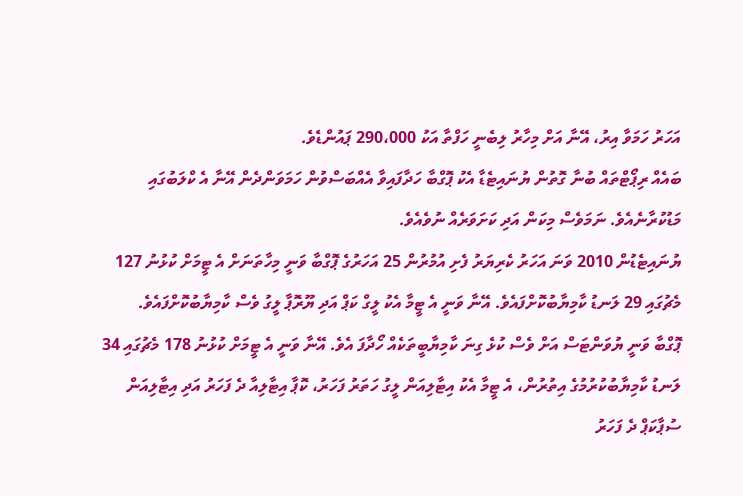އަހަރު ހަމަވާ އިރު، އޭނާ އަށް މިހާރު ލިބެނީ ހަފްތާ އަކު 290،000 ޕައުންޑެވެ.
ބައެއް ރިޕޯޓްތައް ބުނާ ގޮތުން ޔުނައިޓެޑާ އެކު ޕޮގްބާ ހަދާފައިވާ އެއްބަސްވުން ހަމަވަންދެން އޭނާ އެ ކްލަބުގައި މަޑުކުރާނެއެވެ. ނަމަވެސް މިކަން އަދި ކަށަވަރެއް ނުވެއެވެ.
ޔުނައިޓެޑުން 2010 ވަނަ އަހަރު ކެރިޔަރު ފެށި އުމުރުން 25 އަހަރުގެ ޕޮގްބާ ވަނީ މިހާތަނަށް އެ ޓީމަށް ކުޅުނު 127 މެޗުގައި 29 ލަނޑު ކާމިޔާބުކޮށްފައެވެ. އޭނާ ވަނީ އެ ޓީމާ އެކު ލީގް ކަޕް އަދި ޔޫރޮޕާ ލީގު ވެސް ކާމިޔާބުކޮށްފައެވެ.
ޕޮގްބާ ވަނީ ޔުވަންޓަސް އަށް ވެސް ކުޅެ ގިނަ ކާމިޔާބީތަކެއް ހޯދާފަ އެވެ. އޭނާ ވަނީ އެ ޓީމަށް ކުޅުނު 178 މެޗުގައި 34 ލަނޑު ކާމިޔާބުކުރުމުގެ އިތުރުން، އެ ޓީމާ އެކު އިޓާލިއަން ލީގު ހަތަރު ފަހަރު، ކޮޕާ އިޓާލިއާ ދެ ފަހަރު އަދި އިޓާލިއަން ސުޕާކަޕް ދެ ފަހަރު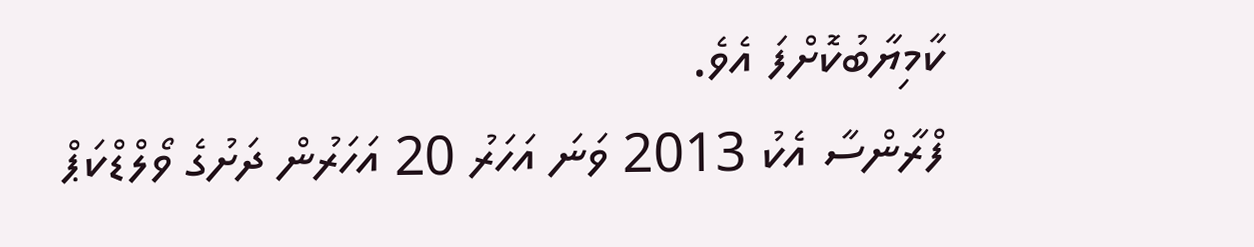ކާމިޔާބުކޮށްފަ އެވެ.
ފްރާންސާ އެކު 2013 ވަނަ އަހަރު 20 އަހަރުން ދަށުގެ ވޯލްޑްކަޕް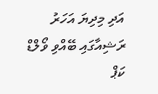އަދި މިދިޔަ އަހަރު ރަޝިއާގައި ބޭއްވި ވޯލްޑް ކަޕް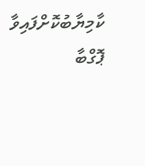ކާމިޔާބުކޮށްފައިވާ ޕޮގްބާ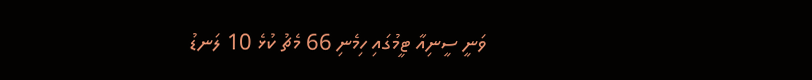ވަނީ ސީނިއާ ޓީމުގައި ހިމެނި 66 މެޗު ކުޅެ 10 ލަނޑު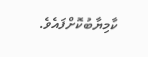ކާމިޔާބުކޮށްފައެވެ.